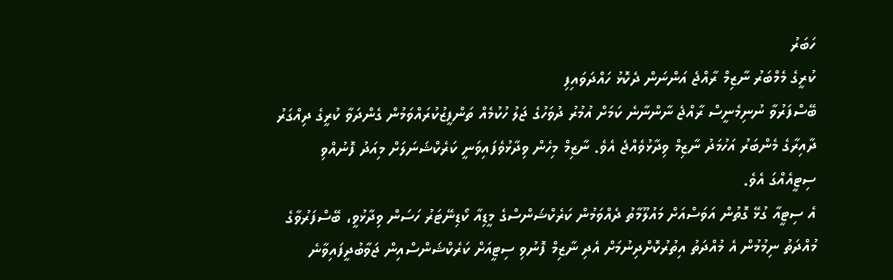ހަބަރު
ކުރީގެ މެމްބަރު ނާޒިމް ރާއްޖެ އަންނަން ދެކޮޅު ހައްދަވައިފި
ބޭސްފަރުވާ ނުނިމެނީސް ރާއްޖެ ނާންނާނެ ކަމަށް އުމުރު ދުވަހުގެ ޖަލު ހުކުމެއް ތަންފީޒުކުރައްވަމުން ގެންދަވާ ކުރީގެ ދިއްގަރު ދާއިރާގެ މެންބަރު އަހުމަދު ނާޒިމް ވިދާޅުވެއްޖެ އެވެ. ނާޒިމް މިހެން ވިދާޅުވެފައިވަނީ ކަރެކްޝަނަލަށް މިއަދު ފޮނުއްވި ސިޓީއެއްގަ އެވެ.
އެ ސިޓީއާ ގުޅޭ ގޮތުން އަވަސްއަށް މައުލޫމާތު ދެއްވަމުން ކަރެކްޝަންސްގެ މީޑިއާ ކޯޑިނޭޓަރު ހަސަން ވިދާޅުވީ، ބޭސްފަރުވާގެ މުއްދަތު ނިމުމުން އެ މުއްދަތު އިތުރުކޮށްދިނުމަށް އެދި ނާޒިމް ފޮނުވި ސިޓީއަށް ކަރެކްޝަންސްއިން ޖަވާބުދީފައިވާނެ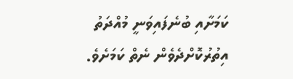ކަމަށާއި ބުނެފައިވަނީ މުއްދަތު އިތުރުކޮށްދެވެން ނެތް ކަމަށެވެ.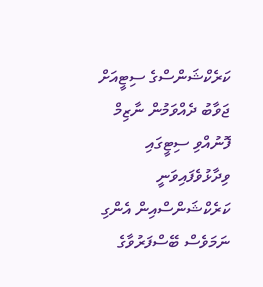ކަރެކްޝަންސްގެ ސިޓީއަށް ޖަވާބު ދެއްވަމުން ނާޒިމް ފޮނުއްވި ސިޓީގައި ވިދާޅުވެފައިވަނީ ކަރެކްޝަންސްއިން އެންގި ނަމަވެސް ބޭސްފަރުވާގެ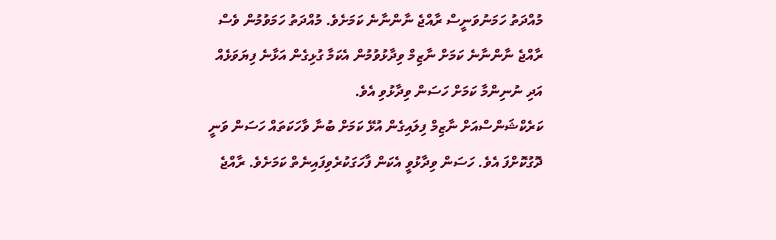މުއްދަތު ހަމަނުވަނީސް ރާއްޖެ ނާންނާނެ ކަމަށެވެ. މުއްދަތު ހަމަވުމުން ވެސް ރާއްޖެ ނާންނާނެ ކަމަށް ނާޒިމް ވިދާޅުވުމުން އެކަމާ ގުޅިގެން އަޅާނެ ފިޔަވަޅެއް އަދި ނުނިންމާ ކަމަށް ހަސަން ވިދާޅުވި އެވެ.
ކަރެކްޝަންސްއަށް ނާޒިމް ފިލައިގެން އުޅޭ ކަމަށް ބުނާ ވާހަކަތައް ހަސަން ވަނީ ދޮގުކޮށްފަ އެވެ. ހަސަން ވިދާޅުވީ އެކަން ފާހަގަކުރެވިފައިނެތް ކަމަށެވެ. ރާއްޖެ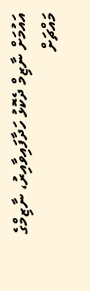އައުމަށް ނާޒިމް ދެކޮޅު ހަދާފައިވާއިރު، ނާޒިމްގެ މައްޗަށް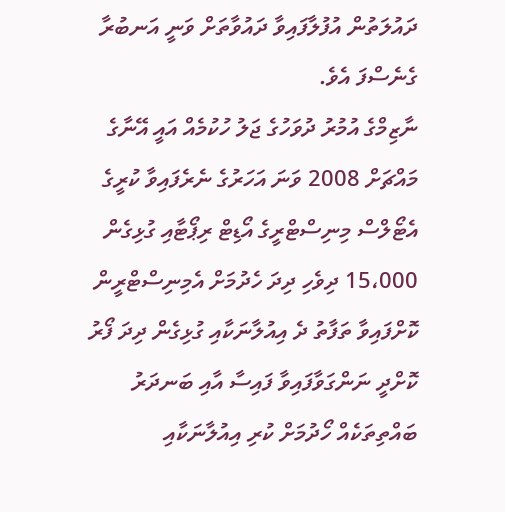ދައުލަތުން އުފުލާފައިވާ ދައުވާތަށް ވަނީ އަނބުރާ ގެނެސްފަ އެވެ.
ނާޒިމްގެ އުމުރު ދުވަހުގެ ޖަލު ހުކުމެއް އައީ އޭނާގެ މައްޗަށް 2008 ވަނަ އަހަރުގެ ނެރެފައިވާ ކުރީގެ އެޓޯލްސް މިނިސްޓްރީގެ އޯޑިޓް ރިޕޯޓާއި ގުޅިގެން 15،000 ދިވެހި ދިދަ ހެދުމަށް އެމިނިސްޓްރީން ކޮށްފައިވާ ތަފާތު ދެ އިއުލާނަކާއި ގުޅިގެން ދިދަ ފޯރު ކޮށްދީ ނަންގަވާފައިވާ ފައިސާ އާއި ބަނދަރު ބައްތިތަކެއް ހޯދުމަށް ކުރި އިއުލާނަކާއި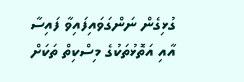ގުޅިގެން ނަންގަވައިފައިވާ ފައިސާ އާއި އަތޮޅުތަކުގެ މިސްކިތް ތަކަށް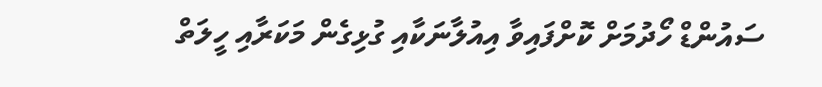ސައުންޑް ހޯދުމަށް ކޮށްފައިވާ އިއުލާނަކާއި ގުޅިގެން މަކަރާއި ހީލަތް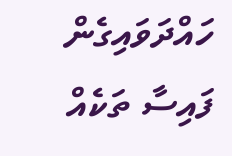ހައްދަވައިގެން ފައިސާ ތަކެއް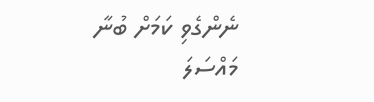ނެންގެވި ކަމަށް ބުނާ މައްސަލަ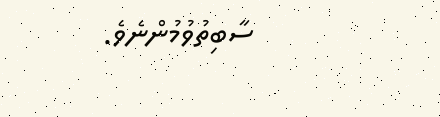ސާބިތުވުމުންނެވެ.